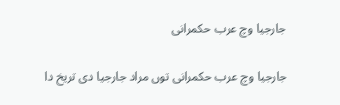جارجیا وچ عرب حکمرانی

جارجیا وچ عرب حکمرانی توں مراد جارجیا دی تریخ دا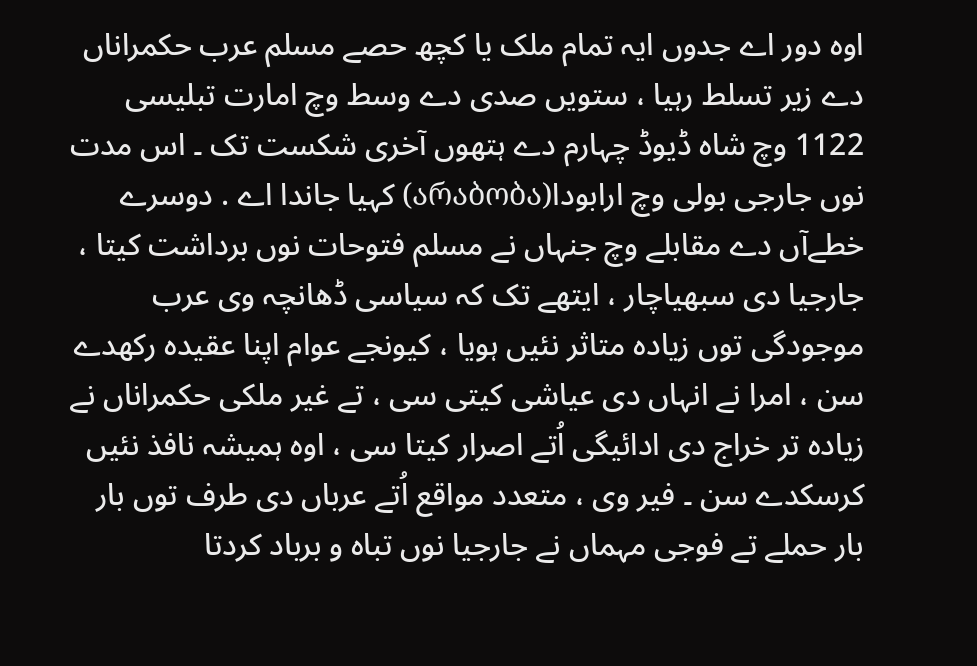اوہ دور اے جدوں ایہ تمام ملک یا کچھ حصے مسلم عرب حکمراناں دے زیر تسلط رہیا ، ستويں صدی دے وسط وچ امارت تبلیسی 1122 وچ شاہ ڈیوڈ چہارم دے ہتھوں آخری شکست تک ۔ اس مدت نوں جارجی بولی وچ ارابودا(არაბობა) کہیا جاندا اے . دوسرے خطےآں دے مقابلے وچ جنہاں نے مسلم فتوحات نوں برداشت کيتا ، جارجیا دی سبھیاچار ، ایتھے تک کہ سیاسی ڈھانچہ وی عرب موجودگی توں زیادہ متاثر نئيں ہويا ، کیونجے عوام اپنا عقیدہ رکھدے سن ، امرا نے انہاں دی عیاشی کيتی سی ، تے غیر ملکی حکمراناں نے زیادہ تر خراج دی ادائیگی اُتے اصرار کيتا سی ، اوہ ہمیشہ نافذ نئيں کرسکدے سن ۔ فیر وی ، متعدد مواقع اُتے عرباں دی طرف توں بار بار حملے تے فوجی مہماں نے جارجیا نوں تباہ و برباد کردتا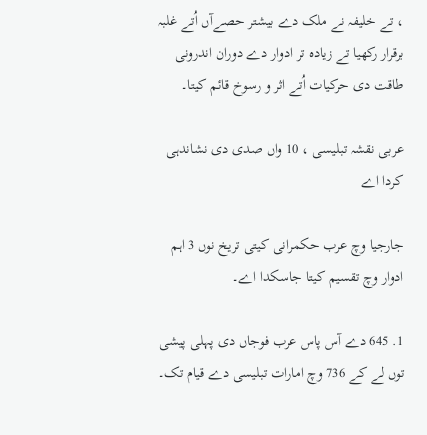، تے خلیفہ نے ملک دے بیشتر حصےآں اُتے غلبہ برقرار رکھیا تے زیادہ تر ادوار دے دوران اندرونی طاقت دی حرکیات اُتے اثر و رسوخ قائم کيتا۔

عربی نقشہ تبلیسی ، 10 واں صدی دی نشاندہی کردا اے

جارجیا وچ عرب حکمرانی کيتی تریخ نوں 3 اہم ادوار وچ تقسیم کيتا جاسکدا اے۔

1. 645 دے آس پاس عرب فوجاں دی پہلی پیشی توں لے کے 736 وچ امارات تبلیسی دے قیام تک۔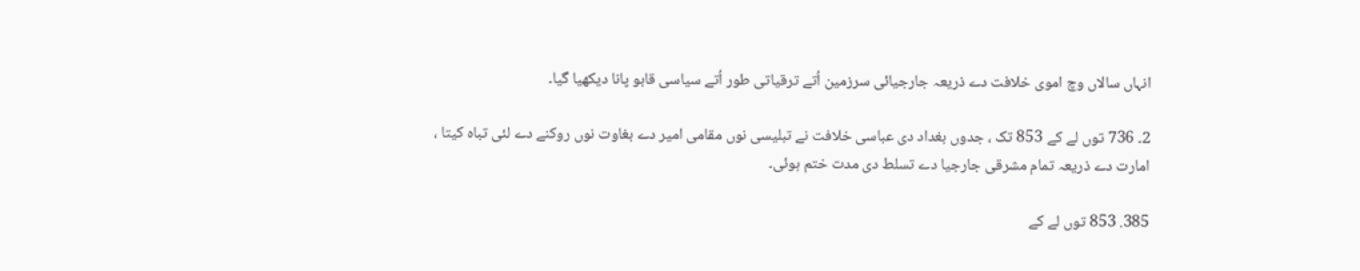انہاں سالاں وچ اموی خلافت دے ذریعہ جارجیائی سرزمین اُتے ترقیاتی طور اُتے سیاسی قابو پانا دیکھیا گیا۔

2۔ 736 توں لے کے 853 تک ، جدوں بغداد دی عباسی خلافت نے تبلیسی نوں مقامی امیر دے بغاوت نوں روکنے دے لئی تباہ کيتا ، امارت دے ذریعہ تمام مشرقی جارجیا دے تسلط دی مدت ختم ہوئی۔

385. 853 توں لے کے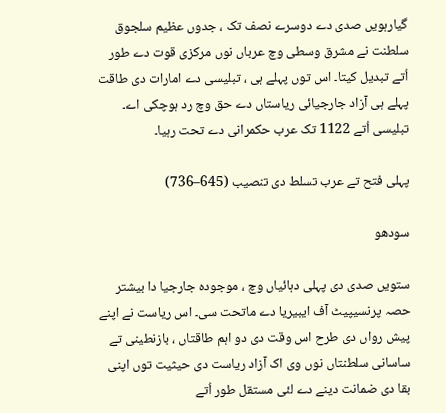گیارہويں صدی دے دوسرے نصف تک ، جدوں عظیم سلجوق سلطنت نے مشرق وسطی وچ عرباں نوں مرکزی قوت دے طور اُتے تبدیل کيتا۔ اس توں پہلے ہی ، تبلیسی دے امارات دی طاقت پہلے ہی آزاد جارجیائی ریاستاں دے حق وچ رد ہوچکی اے۔ تبلیسی اُتے 1122 تک عرب حکمرانی دے تحت رہیا۔

پہلی فتح تے عرب تسلط دی تنصیب (645–736)

سودھو

ستويں صدی دی پہلی دہائیاں وچ ، موجودہ جارجیا دا بیشتر حصہ پرنسیپیٹ آف ایبیریا دے ماتحت سی۔ اس ریاست نے اپنے پیش رواں دی طرح اس وقت دی دو اہم طاقتاں ، بازنطینی تے ساسانی سلطنتاں نوں وی اک آزاد ریاست دی حیثیت توں اپنی بقا دی ضمانت دینے دے لئی مستقل طور اُتے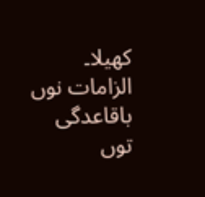کھیلا۔ الزامات نوں باقاعدگی توں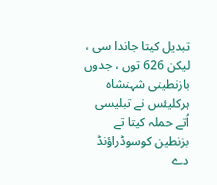تبدیل کيتا جاندا سی ، لیکن 626 توں ، جدوں بازنطینی شہنشاہ ہرکلیئس نے تبلیسی اُتے حملہ کيتا تے بزنطین کوسوڈراؤنڈ دے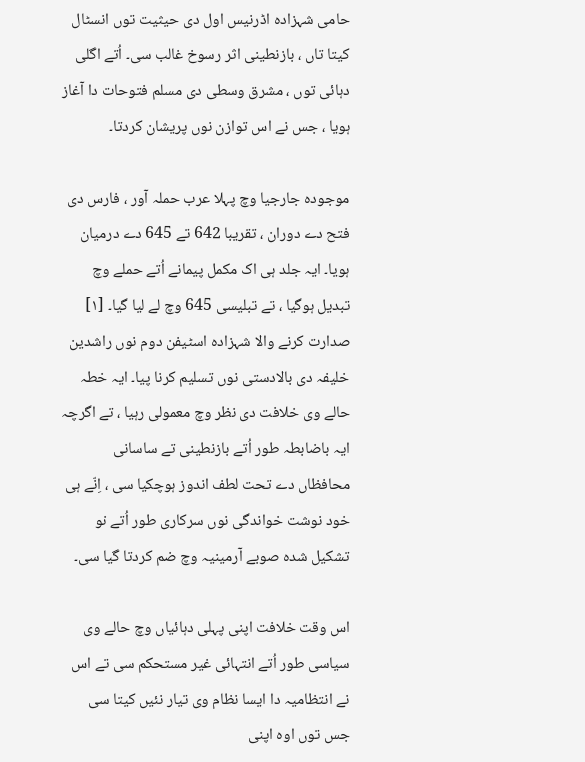حامی شہزادہ اڈرنیس اول دی حیثیت توں انسٹال کيتا تاں ، بازنطینی اثر رسوخ غالب سی۔ اُتے اگلی دہائی توں ، مشرق وسطی دی مسلم فتوحات دا آغاز ہويا ، جس نے اس توازن نوں پریشان کردتا۔

موجودہ جارجیا وچ پہلا عرب حملہ آور ، فارس دی فتح دے دوران ، تقریبا 642 تے 645 دے درمیان ہويا۔ ایہ جلد ہی اک مکمل پیمانے اُتے حملے وچ تبدیل ہوگیا ، تے تبلیسی 645 وچ لے لیا گیا۔ [۱] صدارت کرنے والا شہزادہ اسٹیفن دوم نوں راشدین خلیفہ دی بالادستی نوں تسلیم کرنا پيا۔ ایہ خطہ حالے وی خلافت دی نظر وچ معمولی رہیا ، تے اگرچہ ایہ باضابطہ طور اُتے بازنطینی تے ساسانی محافظاں دے تحت لطف اندوز ہوچکيا سی ، اِنّے ہی خود نوشت خواندگی نوں سرکاری طور اُتے نو تشکیل شدہ صوبے آرمینیہ وچ ضم کردتا گیا سی۔

اس وقت خلافت اپنی پہلی دہائیاں وچ حالے وی سیاسی طور اُتے انتہائی غیر مستحکم سی تے اس نے انتظامیہ دا ایسا نظام وی تیار نئيں کيتا سی جس توں اوہ اپنی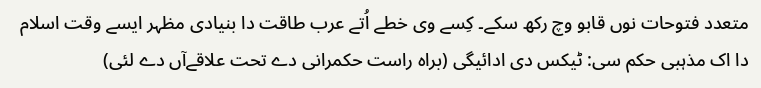متعدد فتوحات نوں قابو وچ رکھ سکے۔ کِسے وی خطے اُتے عرب طاقت دا بنیادی مظہر ايسے وقت اسلام دا اک مذہبی حکم سی: ٹیکس دی ادائیگی (براہ راست حکمرانی دے تحت علاقےآں دے لئی)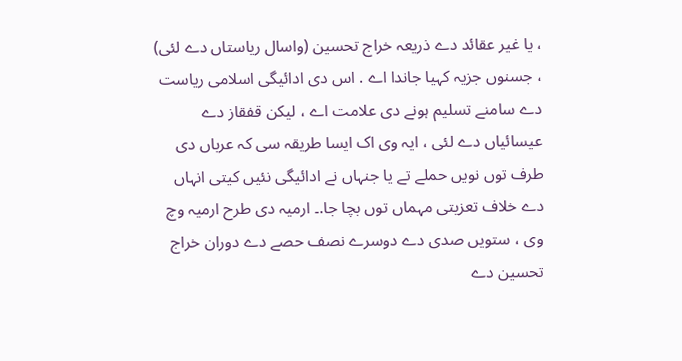، یا غیر عقائد دے ذریعہ خراج تحسین (واسال ریاستاں دے لئی) ، جسنوں جزیہ کہیا جاندا اے . اس دی ادائیگی اسلامی ریاست دے سامنے تسلیم ہونے دی علامت اے ، لیکن قفقاز دے عیسائیاں دے لئی ، ایہ وی اک ایسا طریقہ سی کہ عرباں دی طرف توں نويں حملے تے یا جنہاں نے ادائیگی نئيں کيتی انہاں دے خلاف تعزیتی مہماں توں بچا جا.۔ ارمیہ دی طرح ارمیہ وچ وی ، ستويں صدی دے دوسرے نصف حصے دے دوران خراج تحسین دے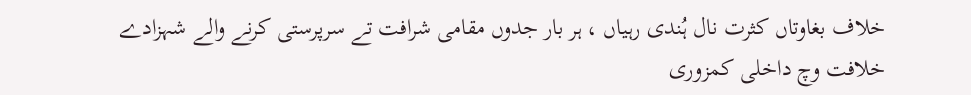خلاف بغاوتاں کثرت نال ہُندی رہیاں ، ہر بار جدوں مقامی شرافت تے سرپرستی کرنے والے شہزادے خلافت وچ داخلی کمزوری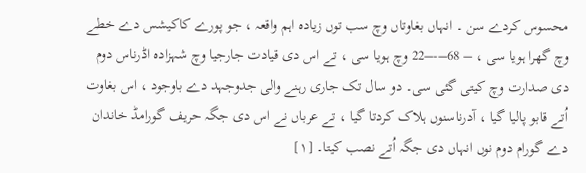محسوس کردے سن ۔ انہاں بغاوتاں وچ سب توں زیادہ اہم واقعہ ، جو پورے کاکیشس دے خطے وچ گھرا ہويا سی ، – 68–-–22 وچ ہويا سی ، تے اس دی قیادت جارجیا وچ شہزادہ اڈرناس دوم دی صدارت وچ کيتی گئی سی۔ دو سال تک جاری رہنے والی جدوجہد دے باوجود ، اس بغاوت اُتے قابو پالیا گیا ، آدرناسنوں ہلاک کردتا گیا ، تے عرباں نے اس دی جگہ حریف گورامڈ خاندان دے گورام دوم نوں انہاں دی جگہ اُتے نصب کيتا۔ [۱]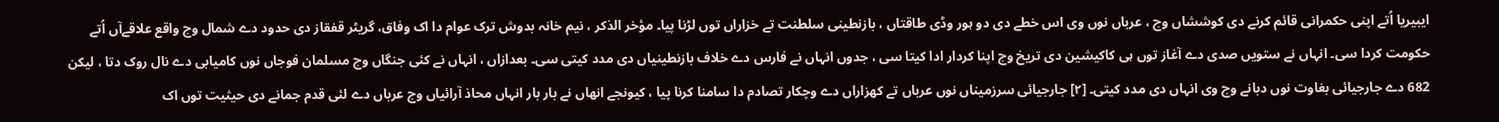ایبیریا اُتے اپنی حکمرانی قائم کرنے دی کوششاں وچ ، عرباں نوں وی اس خطے دی دو ہور وڈی طاقتاں ، بازنطینی سلطنت تے خزاراں توں لڑنا پيا۔ مؤخر الذکر ، نیم خانہ بدوش ترک عوام دا اک وفاق، گریٹر قفقاز دی حدود دے شمال وچ واقع علاقےآں اُتے حکومت کردا سی۔ انہاں نے ستويں صدی دے آغاز توں ہی کاکیشین دی تریخ وچ اپنا کردار ادا کيتا سی ، جدوں انہاں نے فارس دے خلاف بازنطینیاں دی مدد کيتی سی۔ بعدازاں ، انہاں نے کئی جنگاں وچ مسلمان فوجاں نوں کامیابی دے نال روک دتا ، لیکن 682 دے جارجیائی بغاوت نوں دبانے وچ وی انہاں دی مدد کيتی۔ [۲] جارجیائی سرزمیناں نوں عرباں تے کھزاراں دے وچکار تصادم دا سامنا کرنا پيا ، کیونجے انھاں نے بار بار انہاں محاذ آرائیاں وچ عرباں دے لئی قدم جمانے دی حیثیت توں اک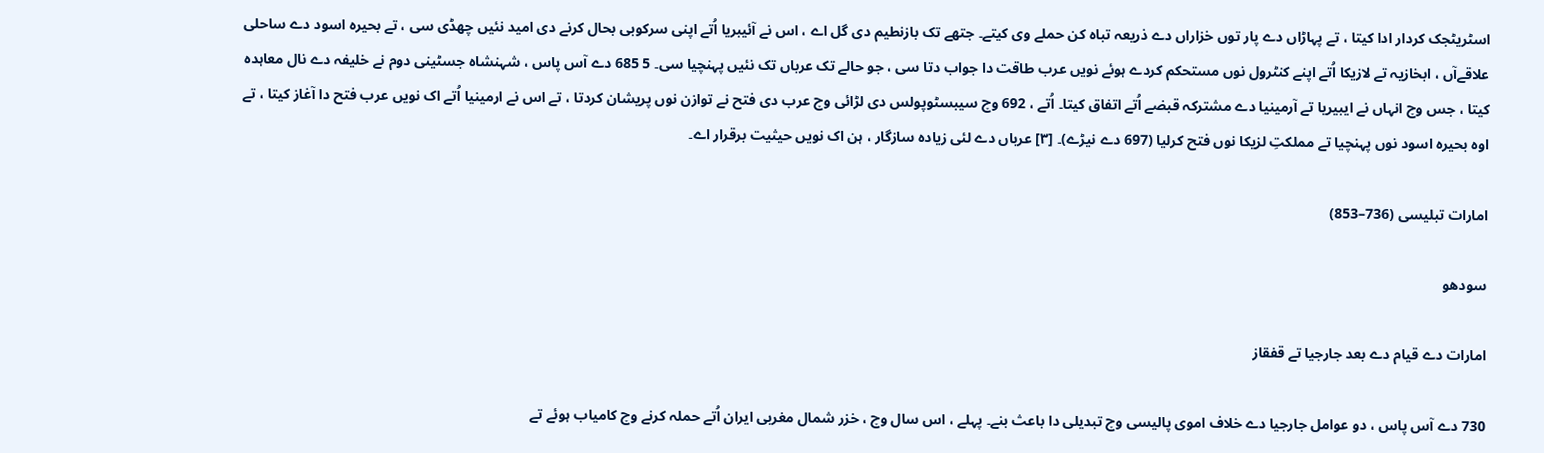اسٹریٹجک کردار ادا کيتا ، تے پہاڑاں دے پار توں خزاراں دے ذریعہ تباہ کن حملے وی کیتے۔ جتھے تک بازنطیم دی گل اے ، اس نے آئیبریا اُتے اپنی سرکوبی بحال کرنے دی امید نئيں چھڈی سی ، تے بحیرہ اسود دے ساحلی علاقےآں ، ابخازیہ تے لازیکا اُتے اپنے کنٹرول نوں مستحکم کردے ہوئے نويں عرب طاقت دا جواب دتا سی ، جو حالے تک عرباں تک نئيں پہنچیا سی۔ 5 685 دے آس پاس ، شہنشاہ جسٹینی دوم نے خلیفہ دے نال معاہدہ کيتا ، جس وچ انہاں نے ایبیریا تے آرمینیا دے مشترکہ قبضے اُتے اتفاق کيتا۔ اُتے ، 692 وچ سیبسٹوپولس دی لڑائی وچ عرب دی فتح نے توازن نوں پریشان کردتا ، تے اس نے ارمینیا اُتے اک نويں عرب فتح دا آغاز کيتا ، تے اوہ بحیرہ اسود نوں پہنچیا تے مملکتِ لزیکا نوں فتح کرلیا (697 دے نیڑے)۔ [۳] عرباں دے لئی زیادہ سازگار ، ہن اک نويں حیثیت برقرار اے۔

امارات تبلیسی (736–853)

سودھو

امارات دے قیام دے بعد جارجیا تے قفقاز

730 دے آس پاس ، دو عوامل جارجیا دے خلاف اموی پالیسی وچ تبدیلی دا باعث بنے۔ پہلے ، اس سال وچ ، خزر شمال مغربی ایران اُتے حملہ کرنے وچ کامیاب ہوئے تے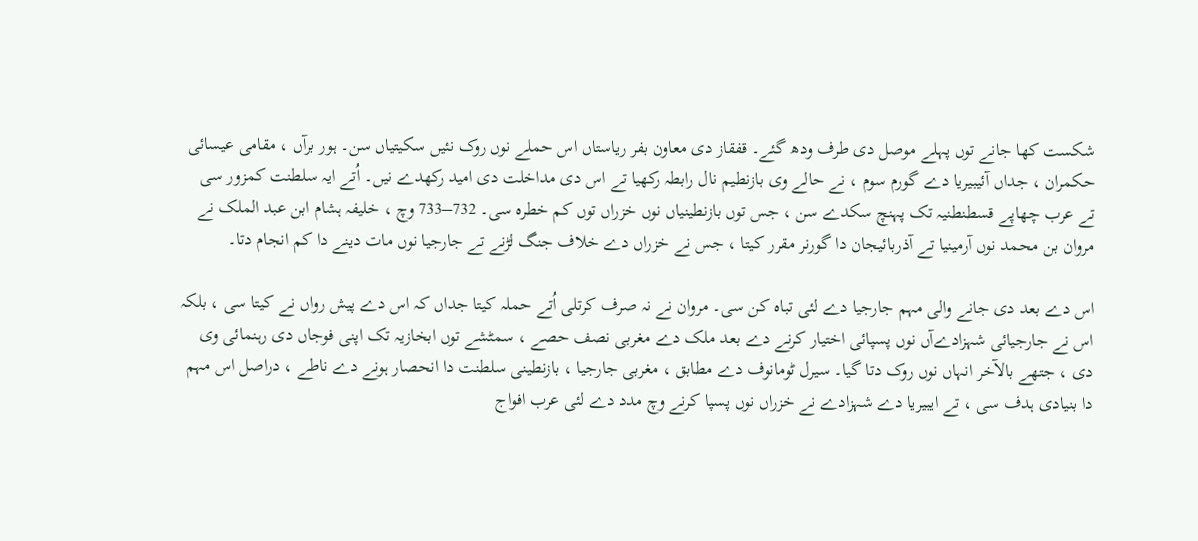شکست کھا جانے توں پہلے موصل دی طرف ودھ گئے۔ قفقاز دی معاون بفر ریاستاں اس حملے نوں روک نئيں سکيتیاں سن۔ ہور برآں ، مقامی عیسائی حکمران ، جداں آئیبیریا دے گورم سوم ، نے حالے وی بازنطیم نال رابطہ رکھیا تے اس دی مداخلت دی امید رکھدے نيں۔ اُتے ایہ سلطنت کمزور سی تے عرب چھاپے قسطنطنیہ تک پہنچ سکدے سن ، جس توں بازنطینیاں نوں خزراں توں کم خطرہ سی۔ 732–733 وچ ، خلیفہ ہشام ابن عبد الملک نے مروان بن محمد نوں آرمینیا تے آذربائیجان دا گورنر مقرر کيتا ، جس نے خزراں دے خلاف جنگ لڑنے تے جارجیا نوں مات دینے دا کم انجام دتا۔

اس دے بعد دی جانے والی مہم جارجیا دے لئی تباہ کن سی۔ مروان نے نہ صرف کرتلی اُتے حملہ کيتا جداں کہ اس دے پیش رواں نے کيتا سی ، بلکہ اس نے جارجیائی شہزادےآں نوں پسپائی اختیار کرنے دے بعد ملک دے مغربی نصف حصے ، سمٹشے توں ابخازیہ تک اپنی فوجاں دی رہنمائی وی دی ، جتھے بالآخر انہاں نوں روک دتا گیا۔ سیرل ٹومانوف دے مطابق ، مغربی جارجیا ، بازنطینی سلطنت دا انحصار ہونے دے ناطے ، دراصل اس مہم دا بنیادی ہدف سی ، تے ایبیریا دے شہزادے نے خزراں نوں پسپا کرنے وچ مدد دے لئی عرب افواج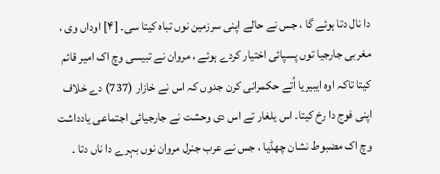دا نال دتا ہوئے گا ، جس نے حالے اپنی سرزمین نوں تباہ کيتا سی۔ [۴] اوداں وی ، مغربی جارجیا توں پسپائی اختیار کردے ہوئے ، مروان نے تبیسی وچ اک امیر قائم کيتا تاکہ اوہ ایبیریا اُتے حکمرانی کرن جدوں کہ اس نے خازار (737) دے خلاف اپنی فوج دا رخ کيتا۔ اس یلغار تے اس دی وحشت نے جارجیائی اجتماعی یادداشت وچ اک مضبوط نشان چھڈیا ، جس نے عرب جنرل مروان نوں بہرے دا ناں دتا ۔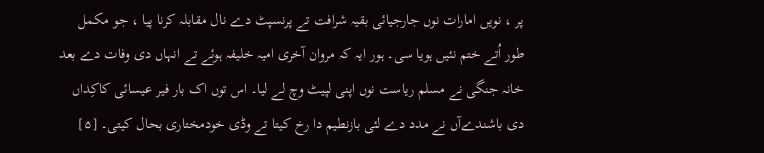پر ، نويں امارات نوں جارجیائی بقیہ شرافت تے پرنسپٹ دے نال مقابلہ کرنا پيا ، جو مکمل طور اُتے ختم نئيں ہويا سی۔ ہور ایہ کہ مروان آخری امیہ خلیفہ ہوئے تے انہاں دی وفات دے بعد خانہ جنگی نے مسلم ریاست نوں اپنی لپیٹ وچ لے لیا۔ اس توں اک بار فیر عیسائی کاکِداں دی باشندےآں نے مدد دے لئی بازنطیم دا رخ کيتا تے وڈی خودمختاری بحال کيتی۔ [۵]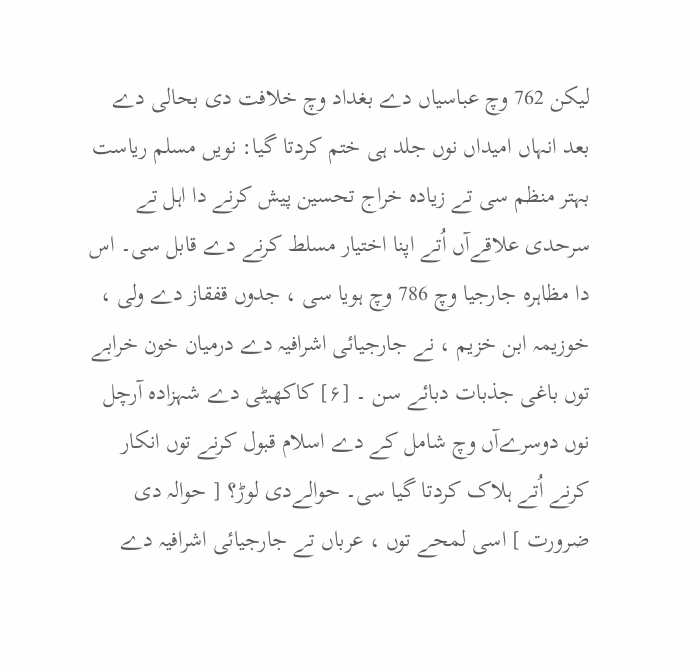لیکن 762 وچ عباسیاں دے بغداد وچ خلافت دی بحالی دے بعد انہاں امیداں نوں جلد ہی ختم کردتا گیا: نويں مسلم ریاست بہتر منظم سی تے زیادہ خراج تحسین پیش کرنے دا اہل تے سرحدی علاقےآں اُتے اپنا اختیار مسلط کرنے دے قابل سی۔ اس دا مظاہرہ جارجیا وچ 786 وچ ہويا سی ، جدوں قفقاز دے ولی ، خوزیمہ ابن خزیم ، نے جارجیائی اشرافیہ دے درمیان خون خرابے توں باغی جذبات دبائے سن ۔ [۶] کاکھیٹی دے شہزادہ آرچل نوں دوسرےآں وچ شامل کے دے اسلام قبول کرنے توں انکار کرنے اُتے ہلاک کردتا گیا سی۔ حوالےدی لوڑ؟ [ حوالہ دی ضرورت ] اسی لمحے توں ، عرباں تے جارجیائی اشرافیہ دے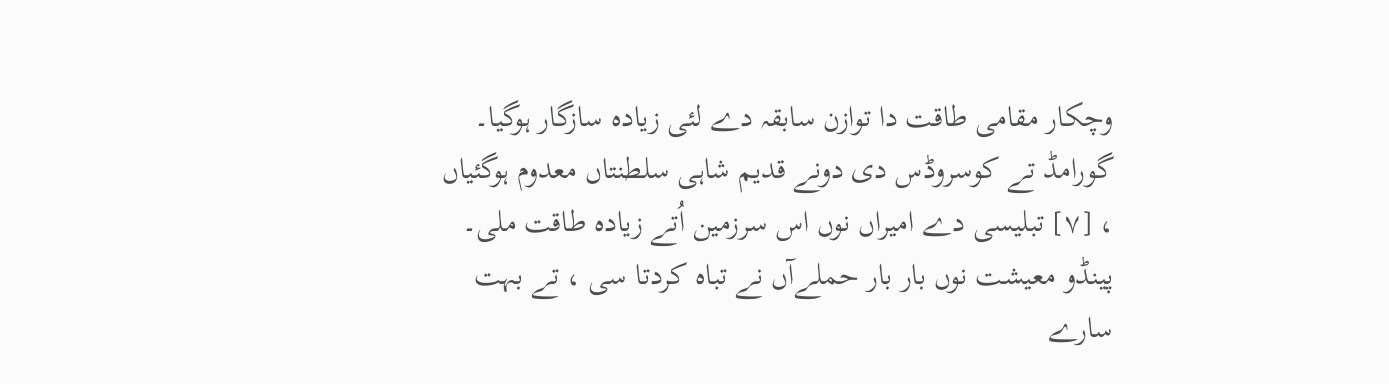وچکار مقامی طاقت دا توازن سابقہ دے لئی زیادہ سازگار ہوگیا۔ گورامڈ تے کوسروڈس دی دونے قدیم شاہی سلطنتاں معدوم ہوگئياں ، [۷] تبلیسی دے امیراں نوں اس سرزمین اُتے زیادہ طاقت ملی۔ پینڈو معیشت نوں بار بار حملےآں نے تباہ کردتا سی ، تے بہت سارے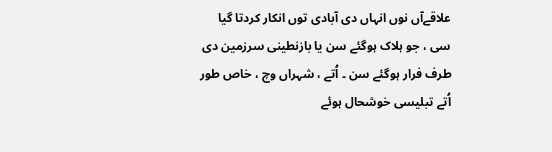علاقےآں نوں انہاں دی آبادی توں انکار کردتا گیا سی ، جو ہلاک ہوگئے سن یا بازنطینی سرزمین دی طرف فرار ہوگئے سن ۔ اُتے ، شہراں وچ ، خاص طور اُتے تبلیسی خوشحال ہوئے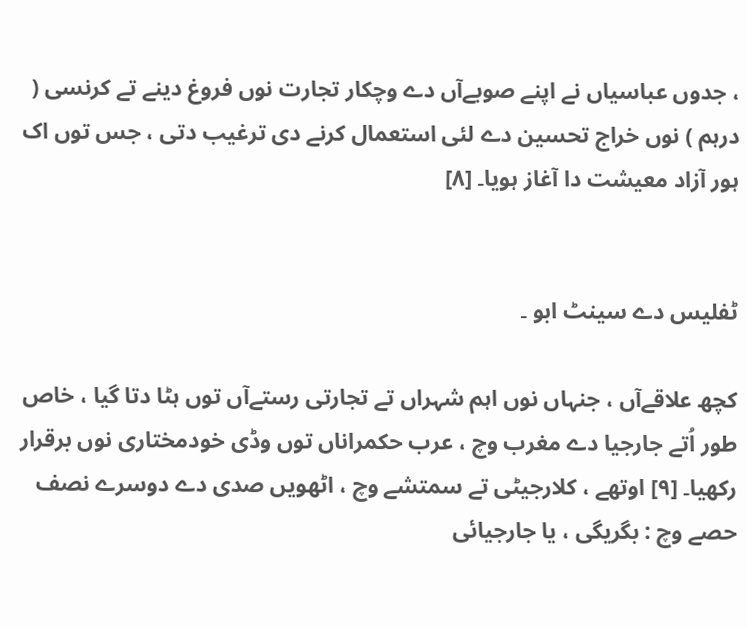، جدوں عباسیاں نے اپنے صوبےآں دے وچکار تجارت نوں فروغ دینے تے کرنسی ( درہم ) نوں خراج تحسین دے لئی استعمال کرنے دی ترغیب دتی ، جس توں اک ہور آزاد معیشت دا آغاز ہويا۔ [۸]


ٹفلیس دے سینٹ ابو ۔

کچھ علاقےآں ، جنہاں نوں اہم شہراں تے تجارتی رستےآں توں ہٹا دتا گیا ، خاص طور اُتے جارجیا دے مغرب وچ ، عرب حکمراناں توں وڈی خودمختاری نوں برقرار رکھیا۔ [۹] اوتھے ، کلارجیٹی تے سمتشے وچ ، اٹھويں صدی دے دوسرے نصف حصے وچ : بگریگی ، یا جارجیائی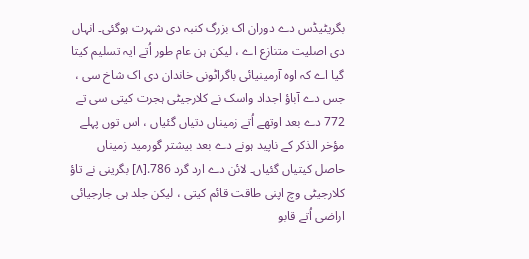بگریٹیڈس دے دوران اک بزرگ کنبہ دی شہرت ہوگئی۔ انہاں دی اصلیت متنازع اے ، لیکن ہن عام طور اُتے ایہ تسلیم کيتا گیا اے کہ اوہ آرمینیائی باگراٹونی خاندان دی اک شاخ سی ، جس دے آباؤ اجداد واسک نے کلارجیٹی ہجرت کيتی سی تے 772 دے بعد اوتھے اُتے زمیناں دتیاں گئیاں ، اس توں پہلے مؤخر الذکر کے ناپید ہونے دے بعد بیشتر گورمید زمیناں حاصل کيتیاں گئیاں۔ لائن دے ارد گرد 786.[۸] بگرینی نے تاؤ کلارجیٹی وچ اپنی طاقت قائم کيتی ، لیکن جلد ہی جارجیائی اراضی اُتے قابو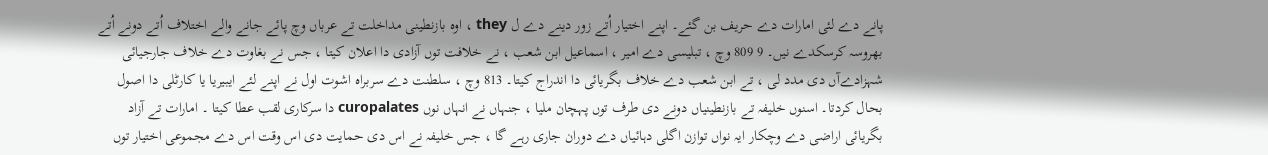پانے دے لئی امارات دے حریف بن گئے۔ اپنے اختیار اُتے زور دینے دے ل they ، اوہ بازنطینی مداخلت تے عرباں وچ پائے جانے والے اختلاف اُتے دونے اُتے بھروسہ کرسکدے نيں۔ 9 809 وچ ، تبلیسی دے امیر ، اسماعیل ابن شعب ، نے خلافت توں آزادی دا اعلان کيتا ، جس نے بغاوت دے خلاف جارجیائی شہزادےآں دی مدد لی ، تے ابن شعب دے خلاف بگریائی دا اندراج کيتا۔ 813 وچ ، سلطنت دے سربراہ اشوت اول نے اپنے لئے ایبیریا یا کارٹلی دا اصول بحال کردتا۔ اسنوں خلیفہ تے بازنطینیاں دونے دی طرف توں پہچان ملیا ، جنہاں نے انہاں نوں curopalates دا سرکاری لقب عطا کيتا ۔ امارات تے آزاد بگریائی اراضی دے وچکار ایہ نواں توازن اگلی دہائیاں دے دوران جاری رہے گا ، جس خلیفہ نے اس دی حمایت دی اس وقت اس دے مجموعی اختیار توں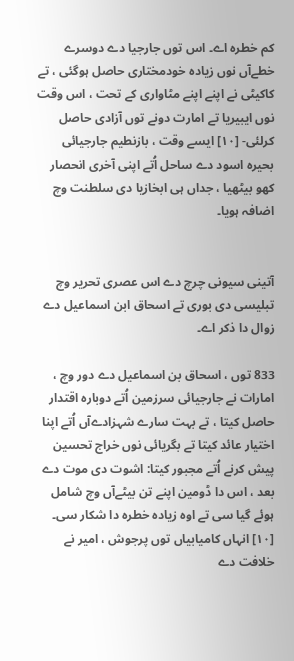کم خطرہ اے۔ اس توں جارجیا دے دوسرے خطےآں نوں زیادہ خودمختاری حاصل ہوگئی ، تے کاکیٹی نے اپنے اپنے مٹاواری کے تحت ، اس وقت نوں ایبیریا تے امارت دونے توں آزادی حاصل کرلئی- [۱۰] ايسے وقت ، بازنطیم جارجیائی بحیرہ اسود دے ساحل اُتے اپنی آخری انحصار کھو بیٹھیا ، جداں ہی ابخازیا دی سلطنت وچ اضافہ ہويا۔


آتینی سیونی چرچ دے اس عصری تحریر وچ تبلیسی دی بوری تے اسحاق ابن اسماعیل دے زوال دا ذکر اے۔

833 توں ، اسحاق بن اسماعیل دے دور وچ ، امارات نے جارجیائی سرزمین اُتے دوبارہ اقتدار حاصل کيتا ، تے بہت سارے شہزادےآں اُتے اپنا اختیار عائد کيتا تے بگریائی نوں خراج تحسین پیش کرنے اُتے مجبور کيتا: اشوت دی موت دے بعد ، اس دا ڈومین اپنے تن بیٹےآں وچ شامل ہوئے گیا سی تے اوہ زیادہ خطرہ دا شکار سی۔ [۱۰] انہاں کامیابیاں توں پرجوش ، امیر نے خلافت دے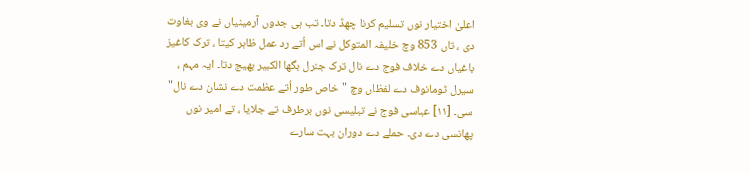اعلیٰ اختیار نوں تسلیم کرنا چھڈ دتا۔ تب ہی جدوں آرمینیاں نے وی بغاوت دی ، تاں 853 وچ خلیفہ المتوکل نے اس اُتے رد عمل ظاہر کيتا ، ترک کاغیز باغیاں دے خلاف فوج دے نال ترک جنرل بگھا الکبیر بھیج دتا۔ ایہ مہم ، سیرل ٹومانوف دے لفظاں وچ "خاص طور اُتے عظمت دے نشان دے نال" سی۔ [۱۱] عباسی فوج نے تبلیسی نوں برطرف تے جلایا ، تے امیر نوں پھانسی دے دی۔ حملے دے دوران بہت سارے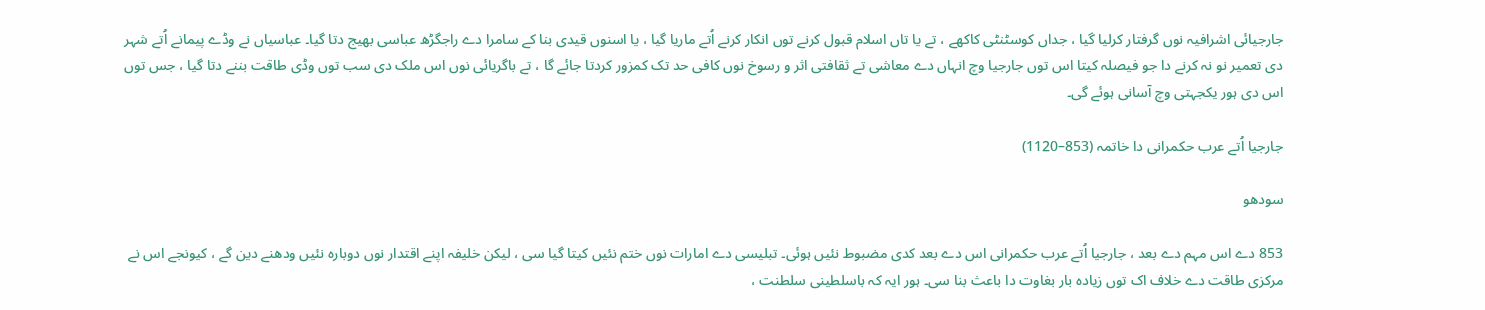جارجیائی اشرافیہ نوں گرفتار کرلیا گیا ، جداں کوسٹنٹی کاکھے ، تے یا تاں اسلام قبول کرنے توں انکار کرنے اُتے ماریا گیا ، یا اسنوں قیدی بنا کے سامرا دے راجگڑھ عباسی بھیج دتا گیا۔ عباسیاں نے وڈے پیمانے اُتے شہر دی تعمیر نو نہ کرنے دا جو فیصلہ کيتا اس توں جارجیا وچ انہاں دے معاشی تے ثقافتی اثر و رسوخ نوں کافی حد تک کمزور کردتا جائے گا ، تے باگریائی نوں اس ملک دی سب توں وڈی طاقت بننے دتا گیا ، جس توں اس دی ہور یکجہتی وچ آسانی ہوئے گی۔

جارجیا اُتے عرب حکمرانی دا خاتمہ (853–1120)

سودھو

853 دے اس مہم دے بعد ، جارجیا اُتے عرب حکمرانی اس دے بعد کدی مضبوط نئيں ہوئی۔ تبلیسی دے امارات نوں ختم نئيں کيتا گیا سی ، لیکن خلیفہ اپنے اقتدار نوں دوبارہ نئيں ودھنے دین گے ، کیونجے اس نے مرکزی طاقت دے خلاف اک توں زیادہ بار بغاوت دا باعث بنا سی۔ ہور ایہ کہ باسلطینی سلطنت ،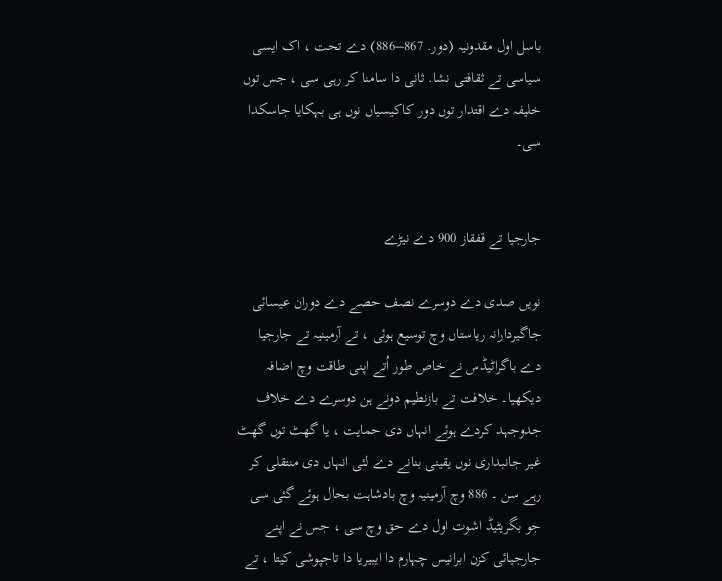باسل اول مقدونیہ (دور. 867–886) دے تحت ، اک ایسی سیاسی تے ثقافتی نشا. ثانی دا سامنا کر رہی سی ، جس توں خلیفہ دے اقتدار توں دور کاکیسیاں نوں ہی بہکایا جاسکدا سی۔


جارجیا تے قفقاز 900 دے نیڑے

نويں صدی دے دوسرے نصف حصے دے دوران عیسائی جاگیردارانہ ریاستاں وچ توسیع ہوئی ، تے آرمینیہ تے جارجیا دے باگراٹیڈس نے خاص طور اُتے اپنی طاقت وچ اضافہ دیکھیا۔ خلافت تے بازنطیم دونے ہن دوسرے دے خلاف جدوجہد کردے ہوئے انہاں دی حمایت ، یا گھٹ توں گھٹ غیر جانبداری نوں یقینی بنانے دے لئی انہاں دی منتقلی کر رہے سن ۔ 886 وچ آرمینیہ وچ بادشاہت بحال ہوئے گئی سی جو بگریٹیڈ اشوت اول دے حق وچ سی ، جس نے اپنے جارجیائی کزن ابرانیس چہارم دا ایبیریا دا تاجپوشی کيتا ، تے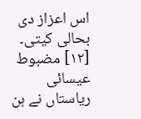اس اعزاز دی بحالی کيتی۔ [۱۲] مضبوط عیسائی ریاستاں نے ہن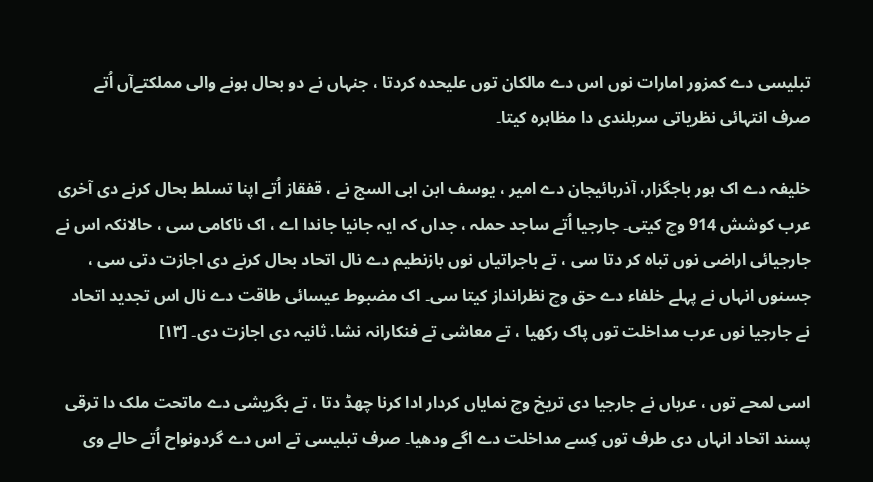تبلیسی دے کمزور امارات نوں اس دے مالکان توں علیحدہ کردتا ، جنہاں نے دو بحال ہونے والی مملکتےآں اُتے صرف انتہائی نظریاتی سربلندی دا مظاہرہ کيتا۔

خلیفہ دے اک ہور باجگزار، آذربائیجان دے امیر ، یوسف ابن ابی السج نے ، قفقاز اُتے اپنا تسلط بحال کرنے دی آخری عرب کوشش 914 وچ کيتی۔ جارجیا اُتے ساجد حملہ ، جداں کہ ایہ جانیا جاندا اے ، اک ناکامی سی ، حالانکہ اس نے جارجیائی اراضی نوں تباہ کر دتا سی ، تے باجراتیاں نوں بازنطیم دے نال اتحاد بحال کرنے دی اجازت دتی سی ، جسنوں انہاں نے پہلے خلفاء دے حق وچ نظرانداز کيتا سی۔ اک مضبوط عیسائی طاقت دے نال اس تجدید اتحاد نے جارجیا نوں عرب مداخلت توں پاک رکھیا ، تے معاشی تے فنکارانہ نشا. ثانیہ دی اجازت دی۔ [۱۳]

اسی لمحے توں ، عرباں نے جارجیا دی تریخ وچ نمایاں کردار ادا کرنا چھڈ دتا ، تے بگریشی دے ماتحت ملک دا ترقی پسند اتحاد انہاں دی طرف توں کِسے مداخلت دے اگے ودھیا۔ صرف تبلیسی تے اس دے گردونواح اُتے حالے وی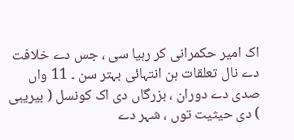اک امیر حکمرانی کر رہیا سی ، جس دے خلافت دے نال تعلقات ہن انتہائی بہتر سن ۔ 11 واں صدی دے دوران ، بزرگاں دی اک کونسل ( بیریبی ) دی حیثیت توں ، شہر دے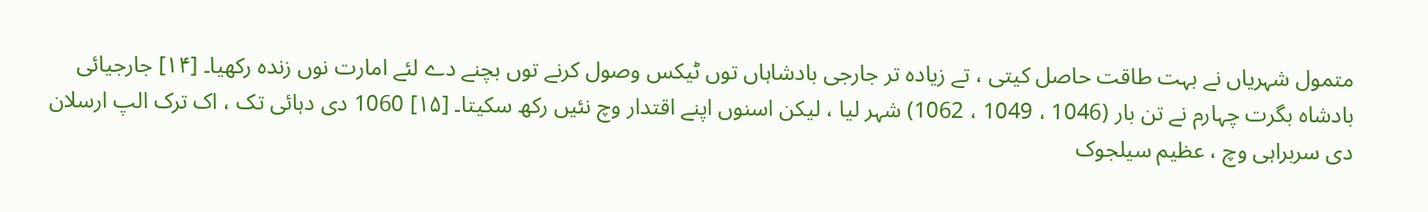متمول شہریاں نے بہت طاقت حاصل کيتی ، تے زیادہ تر جارجی بادشاہاں توں ٹیکس وصول کرنے توں بچنے دے لئے امارت نوں زندہ رکھیا۔ [۱۴] جارجیائی بادشاہ بگرت چہارم نے تن بار (1046 ، 1049 ، 1062) شہر لیا ، لیکن اسنوں اپنے اقتدار وچ نئيں رکھ سکيتا۔ [۱۵] 1060 دی دہائی تک ، اک ترک الپ ارسلان دی سربراہی وچ ، عظیم سیلجوک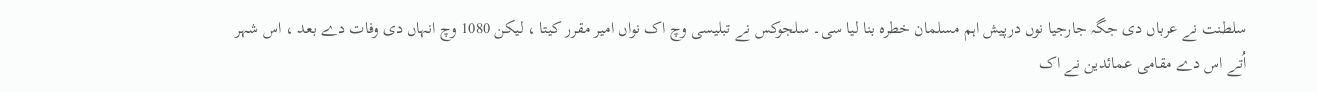سلطنت نے عرباں دی جگہ جارجیا نوں درپیش اہم مسلمان خطرہ بنا لیا سی۔ سلجوکس نے تبلیسی وچ اک نواں امیر مقرر کيتا ، لیکن 1080 وچ انہاں دی وفات دے بعد ، اس شہر اُتے اس دے مقامی عمائدین نے اک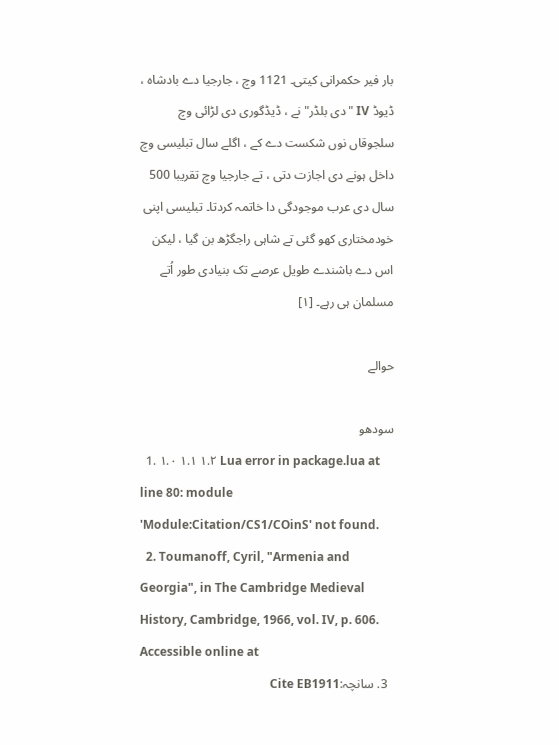بار فیر حکمرانی کيتی۔ 1121 وچ ، جارجیا دے بادشاہ ، ڈیوڈ IV "دی بلڈر" نے ، ڈیڈگوری دی لڑائی وچ سلجوقاں نوں شکست دے کے ، اگلے سال تبلیسی وچ داخل ہونے دی اجازت دتی ، تے جارجیا وچ تقریبا 500 سال دی عرب موجودگی دا خاتمہ کردتا۔ تبلیسی اپنی خودمختاری کھو گئی تے شاہی راجگڑھ بن گیا ، لیکن اس دے باشندے طویل عرصے تک بنیادی طور اُتے مسلمان ہی رہے۔ [۱]

حوالے

سودھو
  1. ۱.۰ ۱.۱ ۱.۲ Lua error in package.lua at line 80: module 'Module:Citation/CS1/COinS' not found.
  2. Toumanoff, Cyril, "Armenia and Georgia", in The Cambridge Medieval History, Cambridge, 1966, vol. IV, p. 606. Accessible online at
  3. سانچہ:Cite EB1911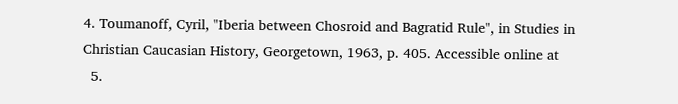4. Toumanoff, Cyril, "Iberia between Chosroid and Bagratid Rule", in Studies in Christian Caucasian History, Georgetown, 1963, p. 405. Accessible online at
  5.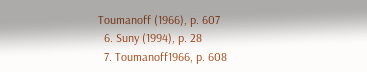Toumanoff (1966), p. 607
  6. Suny (1994), p. 28
  7. Toumanoff1966, p. 608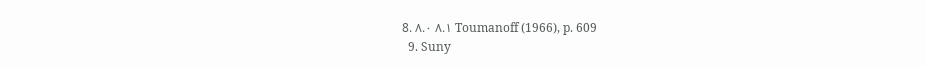8. ۸.۰ ۸.۱ Toumanoff (1966), p. 609
  9. Suny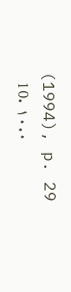(1994), p. 29
  10. ۱۰.۰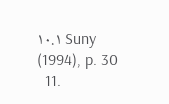۱۰.۱ Suny (1994), p. 30
  11.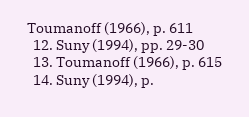Toumanoff (1966), p. 611
  12. Suny (1994), pp. 29-30
  13. Toumanoff (1966), p. 615
  14. Suny (1994), p.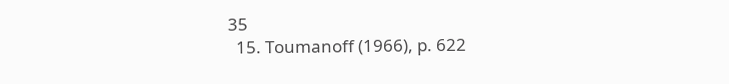35
  15. Toumanoff (1966), p. 622